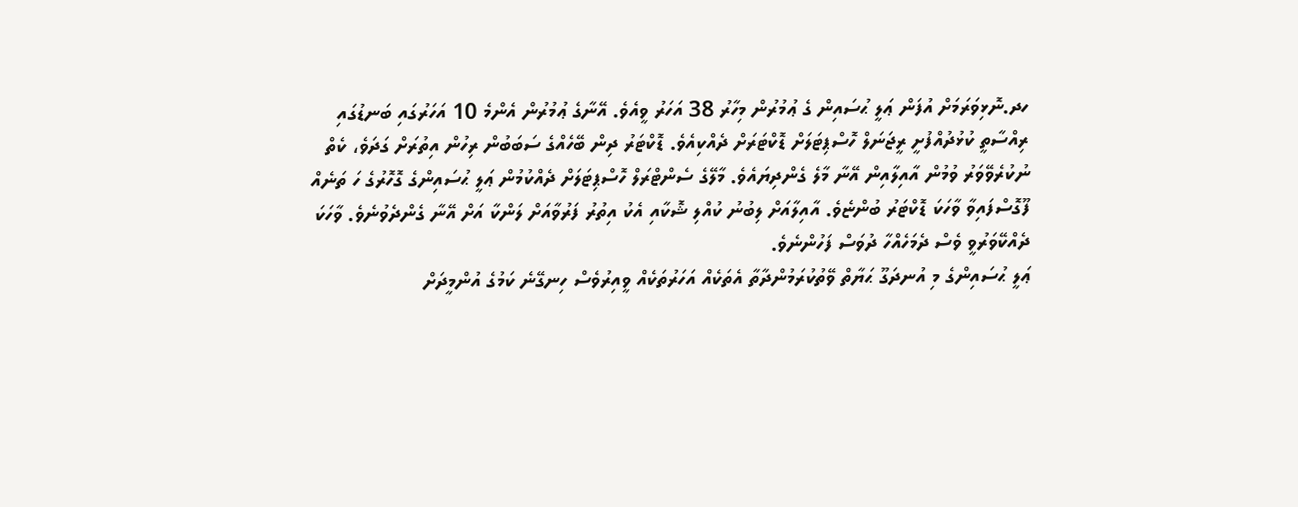ހދ.ނޮޅިވަރަމަށް އުފަން ޢަލީ ޙުސައިން ގެ ޢުމުރުން މިހާރު 38 އަހަރު ވީއެވެ. އޭނާގެ ޢުމުރުން އެންމެ 10 އަހަރުގައި ބަނޑުގައި ރިއްސާތީ ކުޅުދުއްފުށީ ރީޖަނަލް ހޮސްޕިޓަލަށް ޑޮކްޓަރަށް ދެއްކިއެވެ. ޑޮކްޓަރު ދިން ބޭހެއްގެ ސަބަބުން ރިހުން އިތުރަށް ގަދަވެ، ކެތް ނުކުރެވޭވަރު ވުމުން އާއިލާއިން އޭނާ މާލެ ގެންދިޔައެވެ. މާލޭގެ ސެންޓްރަލް ހޮސްޕިޓަލަށް ދެއްކުމުން ޢަލީ ޙުސައިންގެ ގޮހޮރުގެ ހަ ތަނެއް ފޫގޮސްފައިވާ ވާހަކަ ޑޮކްޓަރު ބުންޏެވެ. އާއިލާއަށް ލިބުނު ކުއްލި ޝޮކާއި އެކު އިތުރު ފަރުވާއަށް ލަންކާ އަށް އޭނާ ގެންދެވުނެވެ. ވާހަކަ ދެއްކޭވަރުވީ ވެސް ދެމަހެއްހާ ދުވަސް ފަހުންނެވެ.
ޢަލީ ޙުސައިންގެ މި އުނދަގޫ ޙަޔާތް ވޭތުކުރަމުންދާތާ އެތަކެއް އަހަރުތަކެއް ވީއިރުވެސް ހިނގޭނެ ކަމުގެ އުންމީދަށް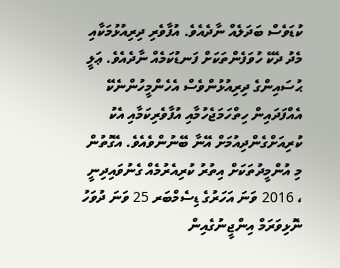ކުޑަވެސް ބަދަލެއް ނާދެއެވެ. އުފާވެރި ދިރިއުޅުމަކާއި މެދު ދެކޭ ހުވަފެންތަކަށް ފަނޑުކަމެއް ނާދެއެވެ. ޢަލީ ޙުސައިންގެ ދިރިއުޅުންވެސް އެހެންމީހުންނެކޭ އެއްފަދައިން ހިތްހަމަޖެހުމާއި އުފާވެރިކަމާއި އެކު ކުރިއަށްގެންދިއުމަށް އޭނާ ބޭނުންވެއެވެ. އެގޮތުން މި އުންމީދުތަކަށް އިތުރު ކުރިއެރުމެއް ގެނުވައިދިނީ ، 2016 ވަނަ އަހަރުގެ ޑިސެމްބަރ 25 ވަނަ ދުވަހު ނޮޅިވަރަމް އިންޖީނުގެއިން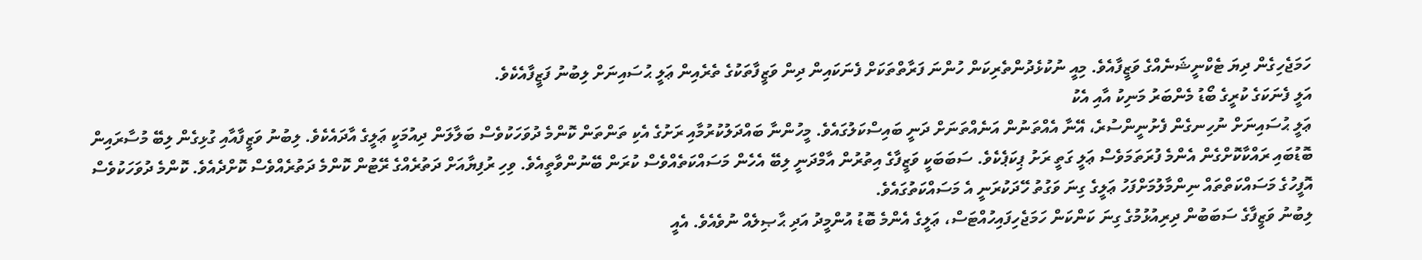ހަމަޖެހިގެން ދިޔަ ޓެކްނީޝަނެއްގެ ވަޒީފާއެވެ. މިއީ ނުކުޅެދުންތެރިކަން ހުންނަ ފަރާތްތަކަށް ފެނަކައިން ދިން ވަޒީފާތަކުގެ ތެރެއިން ޢަލީ ޙުސައިނަށް ލިބުނު ފަޒީފާއެކެވެ.
އަލީ ފެނަކަގެ ކުރީގެ ބޯޑު މެންބަރު މަނިކު އާއި އެކު
ޢަލީ ޙުސައިނަށް ނުހިނގެން ފެށުނީންސުރެ، އޭނާ އެއްތަނުން އަނެއްތަނަށް ދަނީ ބައިސްކަލުގައެވެ. މީހުންނާ ބައްދަލުކުރުމާއި ރަށުގެ އެކި ތަންތަން ކޮންމެ ދުވަހަކުވެސް ބަލާލަން ދިއުމަކީ ޢަލީގެ އާދައެކެވެ. ލިބުނު ވަޒީފާއާއި ގުޅިގެން ލިބޭ މުސާރައިން ބޮޑުބައި ރައްކާކޮށްގެން އެންމެ ފުރަތަމަވެސް ޢަލީ ގަތީ ރަށު ޕިކަޕެކެވެ. ސަބަބަކީ ވަޒީފާގެ އިތުރުން އާމްދަނީ ލިބޭ އެހެން މަސައްކަތެއްވެސް ކުރަން ބޭނުންވާތީއެވެ. ވިހި ރުފިޔާއަށް ދަތުރެއްގެ ރޭޓުން ކޮންމެ ދަތުރެއްވެސް ކޮށްދެއެވެ. ކޮންމެ ދުވަހަކުވެސް އޮފީހުގެ މަސައްކަތްތައް ނިންމާލުމަށްފަހު ޢަލީގެ ގިނަ ވަގުތު ހޭދަކުރަނީ އެ މަސައްކަތުގައެވެ.
ލިބުނު ވަޒީފާގެ ސަބަބުން ދިރިއުޅުމުގެ ގިނަ ކަންކަން ހަމަޖެހިފައިހުއްޓަސް، ޢަލީގެ އެންމެ ބޮޑު އުންމީދު އަދި ޙާޞިލެއް ނުވެއެވެ. އެއީ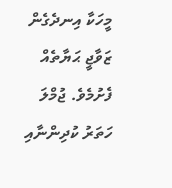މީހަކާ އިނދެގެން ޒަވާޖީ ޙަޔާތެއް ފެށުމެވެ. ޖުމްލަ ހަތަރު ކުދިންނާއި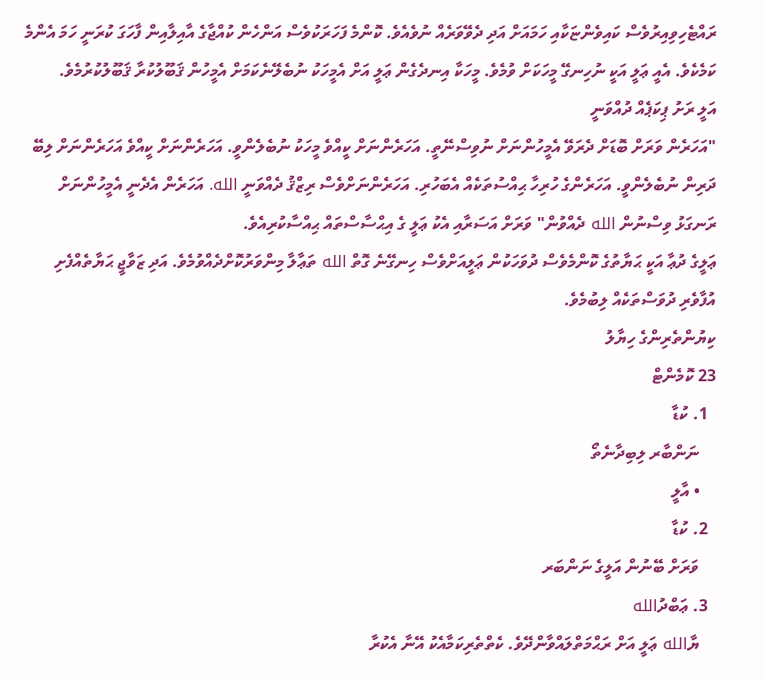ރައްޓެހިވިއިރުވެސް ކައިވެންޏަކާއި ހަމައަށް އަދި ދެވޭވަރެއް ނުވެއެވެ. ކޮންމެ ފަހަރަކުވެސް އަންހެން ކުއްޖާގެ އާއިލާއިން ފާހަގަ ކުރަނީ ހަމަ އެންމެ ކަމެކެވެ. އެއީ ޢަލީ އަކީ ނުހިނގޭ މީހަކަށް ވުމެވެ. މީހަކާ އިނދެގެން ޢަލީ އަށް އެމީހަކު ނުބެލޭނެކަމަށް އެމީހުން ޤަބޫލުކުރާ ޤަބޫލުކުރުމެވެ.
އަލީ ރަށު ޕިކަޕެއް ދުއްވަނީ
"އަހަރެން ވަރަށް ބޮޑަށް ދެރަވޭ އެމީހުންނަށް ނުވިސްނޭތީ. އަހަރެންނަށް ކީއްވެ މީހަކު ނުބެލެންވީ. އަހަރެންނަށް ކީއްވެ އަހަރެންނަށް ލިބޭ ދަރިން ނުބެލެންވީ. އަހަރެންގެ ހުރިހާ ޙިއްސުތަކެއް އެބަހުރި. އަހަރެންނަށްވެސް ރިޒްޤު ދެއްވަނީ الله. އަހަރެން އެދެނީ އެމީހުންނަށް ރަނގަޅު ވިސްނުން الله ދެއްވުން" ވަރަށް އަސަރާއި އެކު ޢަލީ ގެ އިޙްސާސްތައް ޙިއްސާކުރިއެވެ.
ޢަލީގެ ދުޢާ އަކީ ޙަޔާތުގެ ކޮންމެވެސް ދުވަހަކުން ޢަލީއަށްވެސް ހިނގޭނެ ގޮތް الله ތަޢާލާ މިންވަރުކޮށްދެއްވުމެވެ. އަދި ޒަވާޖީ ޙަޔާތެއްފެށި އުފާވެރި ދުވަސްތަކެއް ލިބުމެވެ.
ކިޔުންތެރިންގެ ހިޔާލު
23 ކޮމެންޓް
  1. ކުޑާ
    ނަންބާރ ލިބިދާނެތޯ
    • އާލީ
  2. ކުޑާ
    ވަރަށް ބޭނުން އަލީގެ ނަންބަރ
  3. ޢަބްދުالله
    ޔާالله ޢަލީ އަށް ރަޙްމަތްލައްވާންދޭވެ. ކެތްތެރިކަމާއެކު އޭނާ އެކުރާ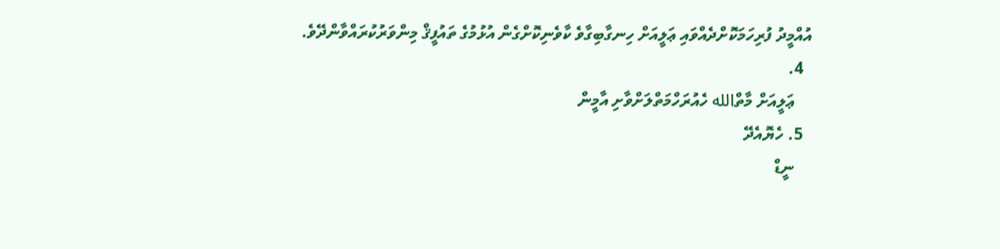އުއްމީދު ފުރިހަމަކޮށްދެއްވައި ޢަލީއަށް ހިނގާބިގާވެ ކާވެނިކޮށްގެން އުޅުމުގެ ތައުފީޤް މިންވަރުކުރައްވާންދޭވެ.
  4.
    ޢަލީއަށް މާތްالله ހެއުރަހްމަތްލަށްވާށި އާމީން
  5. ހެޔޮއެދޭ
    ނީޑް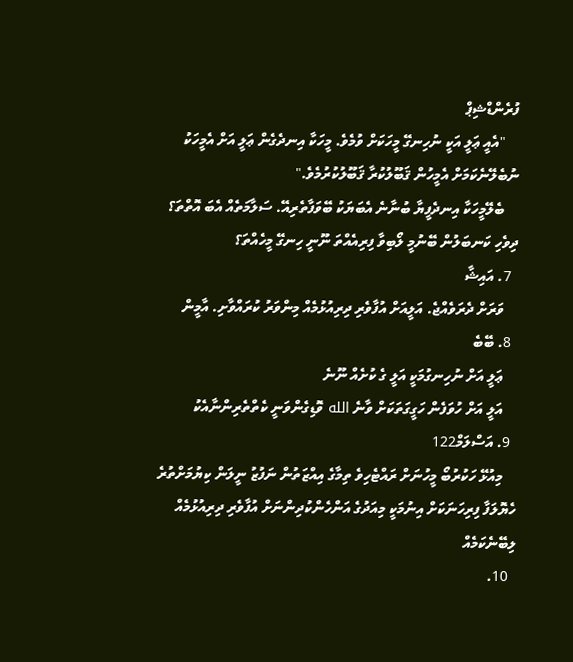ފުރެންޑްޝިޕް
    "އެއީ ޢަލީ އަކީ ނުހިނގޭ މީހަކަށް ވުމެވެ. މީހަކާ އިނދެގެން ޢަލީ އަށް އެމީހަކު ނުބެލޭނެކަމަށް އެމީހުން ޤަބޫލުކުރާ ޤަބޫލުކުރުމެވެ."
    ބެލޭމީހަކާ އިނދެފީޔާ ބުނާނެ އެބަޔަކު ބޭވަފާތެރިއޭ. ސަލާމަތެއް އެބަ އޮތްތަ؟ ދިވެހި ކަނބަލުން ބޭނުމީ ލޯބިވާ ފިރިއެއްތަ ނޫނީ ހިނގޭ މީހެއްތަ؟
  7. އައިޝާ
    ވަރަށް ދެރަވެއްޖެ. އަލީއަށް އުފާވެރި ދިރިއުޅުމެއް މިންވަރު ކުރައްވާށި. އާމީން
  8. ބޭބެ
    ޢަލީ އަށް ނުހިނގުމަކީ އަލީ ގެ ކުށެއް ނޫނެ
    އަލީ އަށް ހުވަފެން ހަގީގަތަކަށް ވާނެ الله ވޮޑިގެންވަނީ ކެތްތެރިންނާއެކު
  9. އަސްލަމް122
    މިއުޅޭ ހަކުރުބޯ މީހުނަށް ރައްޓެހިވެ ތިމާގެ އިއްޒަތުން ނަފުޒު ނީލަން ކިޔުމަށްތުރެ ހެޔޮލަފާ ފިރިހަނަކަށް އިނުމަކީ މިއަދުގެ އަންހެންކުދިންނަށް އުފާވެރި ދިރިއުޅުމެއް ލިބޭނެކަމެއް
  10.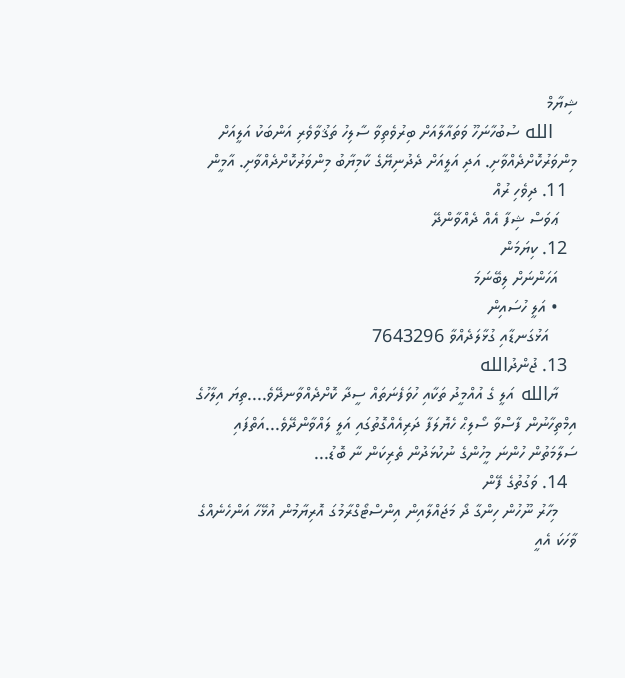ޝިޔާމް
    الله ސުބުހާނަހޫ ވަތައާލާއަށް ބިރުވެތިވާ ސާލިހު ތަޤުވާވެރި އަންބަކު އަލީއަށް މިންވަރުކޮށްދެއްވާށި. އަދި އަލީއަށް ދެދުނިޔޭގެ ކާމިޔާބު މިންވަރުކޮށްދެއްވާށި. އާމީން
  11. ދިވެހި ރުއް
    ޢަވަސް ޝިފާ އެއް ދެއްވާންދޭ
  12. ކިޔަމަން
    އަހަންނަށް ލިބޭނަމަ
    • އަލީ ހުސައިން
      އަޅުގަނޑާއި ގުޅާލަދެއްވާ 7643296
  13. ޖުންދުالله
    ޔާالله އަލީ ގެ އުއްމީދު ތަކާއި ހުވަފެނަތައް ސީދާ ކޮށްދެއްވާނދޭވެ....ތިޔަ އިލާހުގެ އިމްތިހާނުން ފާސްވާ ސޯލިޙް ހެޔޮލަފާ ދަރިއެއްގޮތުގައި އަލީ ލައްވާންދޭވެ...އަތްފައި ސަލާމަތުން ހުންނަ މީހުންގެ ނުކުޅަދުން ތެރިކަން ނާ ބޮޑު...
  14. ވަގުތުގެ ފޭން
    މިހާރު ނޫހުން ހިންގާ ދޯ މަޖައްލާއިން އިންސްޓޯގްރާމުގަ އޮރިޔާމުން އުޅޭހާ އަންހެނެއްގެ ވާހަކަ އެއީ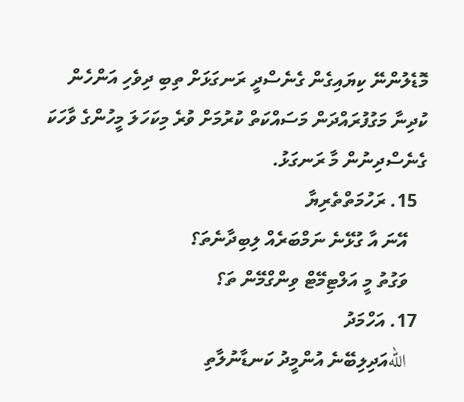މޮޑެލުންނޭ ކިޔައިގެން ގެނެސްދީ ރަނގަޅަށް ތިބި ދިވެހި އަންހެން ކުދިނާ މަގުފުރައްދަން މަސައްކަތް ކުރުމަށް ވުރެ މިކަހަލަ މީހުންގެ ވާހަކަ ގެނެސްދިނުން މާ ރަނގަޅު.
  15. ރަހުމަތްތެރިޔާ
    އޭނަ އާ ގުޅޭނެ ނަމްބަރެއް ލިބިދާނެތަ؟
    ވަގުތު މީ އަލްޓިމޭޓް ވިންގްމޭން ތަ؟
  17. އަހްމަދު
    اللهއަދިލިބޭނެ އުންމީދު ކަނޑާނުލާތި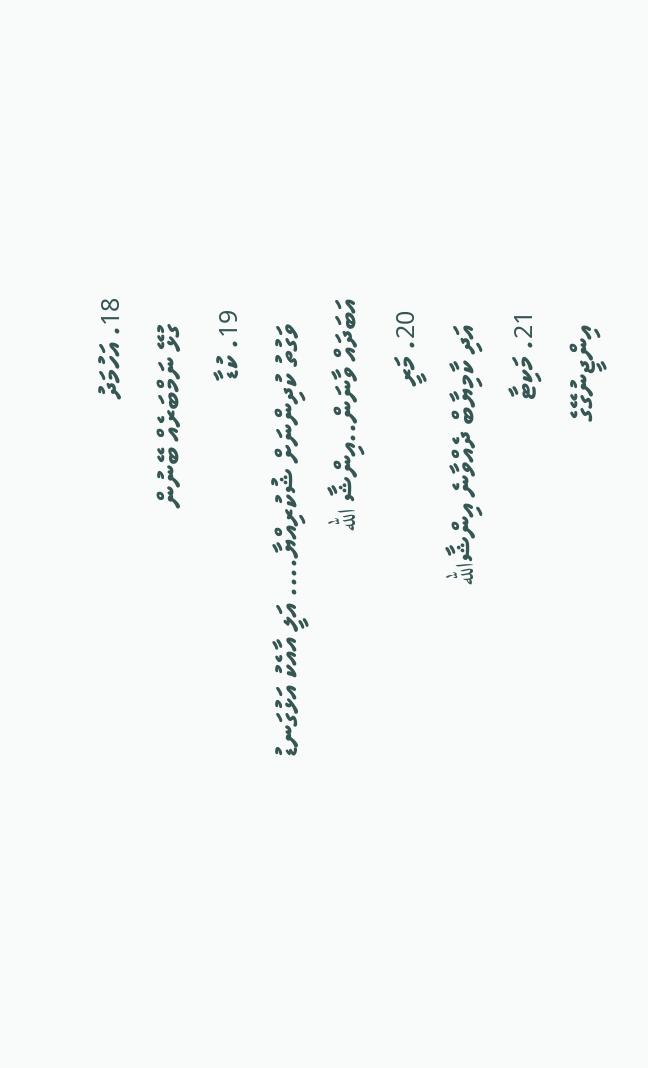18. އަހުމަދު
    ގުޅޭ ނަމްބަރެއް ބޭނުން
  19. ކުޑާ
    ވަގުތު ކުދިންނަށް ޝުކުރިއްޔާ.... އަލީ އާއެކު އަޅުގަނޑު އަބަދައް ވާނަން..އިންޝާ الله
  20. މަރީ
    އަދި ކާމިޔާބް ދެއްވާނެ އިންޝާالله
  21. މަކިޓާ
    އިންޖީނުގޭގެ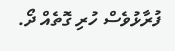ފުރާޅުވެސް ހުރި ގޮތެއް ދޯ.